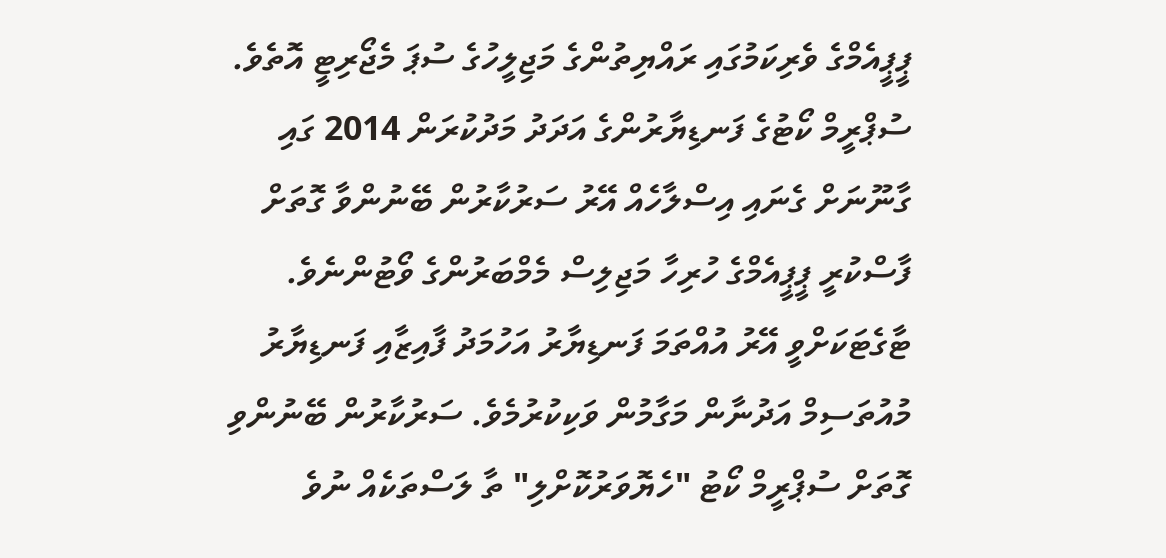ޕީޕީއެމްގެ ވެރިކަމުގައި ރައްޔިތުންގެ މަޖިލީހުގެ ސުޕަ މެޖޯރިޓީ އޮތެވެ. ސުޕްރީމް ކޯޓުގެ ފަނޑިޔާރުންގެ އަދަދު މަދުކުރަން 2014 ގައި ގާނޫނަށް ގެނައި އިސްލާހެއް އޭރު ސަރުކާރުން ބޭނުންވާ ގޮތަށް ފާސްކުރީ ޕީޕީއެމްގެ ހުރިހާ މަޖިލިސް މެމްބަރުންގެ ވޯޓުންނެވެ. ޓާގެޓަކަށްވީ އޭރު އުއްތަމަ ފަނޑިޔާރު އަހުމަދު ފާއިޒާއި ފަނޑިޔާރު މުއުތަސިމް އަދުނާން މަގާމުން ވަކިކުރުމެވެ. ސަރުކާރުން ބޭނުންވި ގޮތަށް ސުޕްރީމް ކޯޓު "ހެޔޮވަރުކޮށްލި" ތާ ލަސްތަކެއް ނުވެ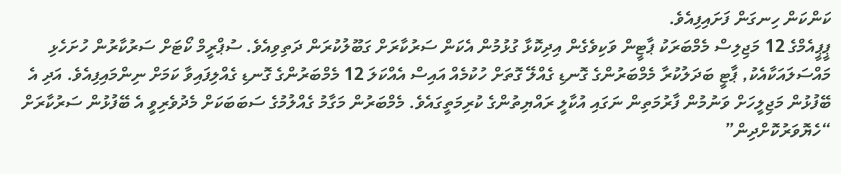ކަންކަން ހިނގަން ފަށައިފިއެވެ.
ޕީޕީއެމްގެ 12 މަޖިލިސް މެމްބަރަކު ޕާޓީން ވަކިވެގެން އިދިކޮޅާ ގުޅުމުން އެކަން ސަރުކާރަށް ގަބޫލުކުރަން ދަތިވިއެވެ. ސުޕްރީމް ކޯޓަށް ސަރުކާރުން ހުށަހެޅި މައްސަލައަކާއެކު, ޕާޓީ ބަދަލުކުރާ މެމްބަރުންގެ ގޮނޑި ގެއްލޭ ގޮތަށް ހުކުމެއް އައިސް އެއްކަލަ 12 މެމްބަރުންގެ ގޮނޑި ގެއްލިފައިވާ ކަމަށް ނިންމައިފިއެވެ. އަދި އެ ބޭފުޅުން މަޖިލީހަށް ވަނުމުން ފާރުމަތިން ނަގައި އުކާލީ ރައްޔިތުންގެ ކުރިމަތީގައެވެ. މެމްބަރުން މަގާމު ގެއްލުމުގެ ސަބަބަކަށް މެދުވެރިވީ އެ ބޭފުޅުން ސަރުކާރަށް “ހެޔޮވަރުކޮށްދިން”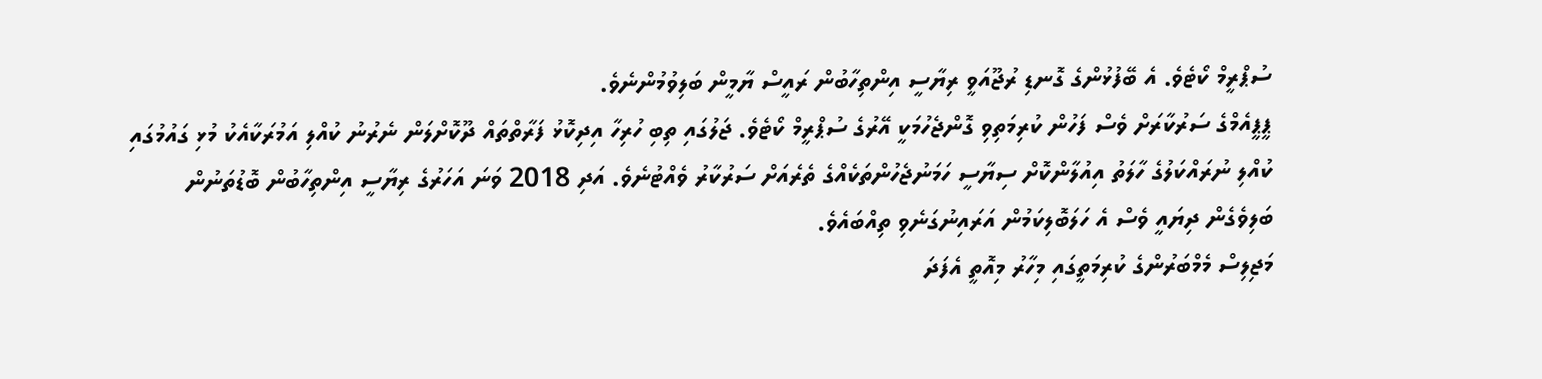ސުޕްރީމް ކޯޓެވެ. އެ ބޭފުޅުންގެ ގޮނޑި ރުޖޫއަވީ ރިޔާސީ އިންތިހާބުން ރައީސް ޔާމީން ބަލިވުމުންނެވެ.
ޕީޕީއެމްގެ ސަރުކާރަށް ވެސް ފަހުން ކުރިމަތިވި ގޮންޖެހުމަކީ އޭރުގެ ސުޕްރީމް ކޯޓެވެ. ޖަލުގައި ތިބި ހުރިހާ އިދިކޮޅު ފަރާތްތައް ދޫކޮށްލަން ނެރުނު ކުއްލި އަމުރަކާއެކު މުޅި ގައުމުގައި ކުއްލި ނުރައްކަލުގެ ހާލަތު އިއުލާންކޮށް ސިޔާސީ ހަމަނުޖެހުންތަކެއްގެ ތެރެއަށް ސަރުކާރު ވެއްޓުނެވެ. އަދި 2018 ވަނަ އަހަރުގެ ރިޔާސީ އިންތިހާބުން ބޮޑުތަނުން ބަލިވެގެން ދިޔައީ ވެސް އެ ހަލަބޮލިކަމުން އަރައިނުގަނެވި ތިއްބައެވެ.
މަޖިލިސް މެމްބަރުންގެ ކުރިމަތީގައި މިހާރު މިއޮތީ އެފަދަ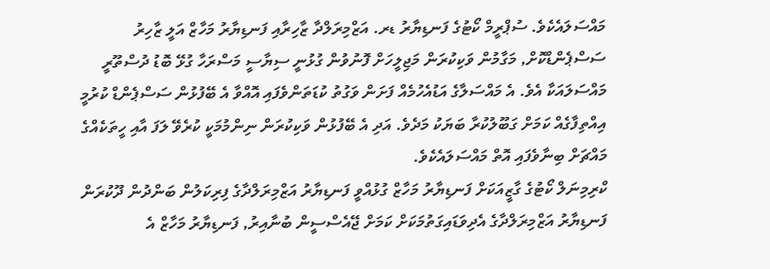މައްސަލައެކެވެ. ސުޕްރީމް ކޯޓުގެ ފަނޑިޔާރު ޑރ. އަޒްމިރަލްދާ ޒާހިރާއި ފަނޑިޔާރު މަހާޒް އަލީ ޒާހިރު ސަސްޕެންޑްކޮށް, މަގާމުން ވަކިކުރަން މަޖިލީހަށް ފޮނުވުން ގުޅުނީ ސިޔާސީ މަސްރަހާ ގުޅޭ ބޮޑު ދުސްތޫރީ މައްސަލައަކާ އެވެ. އެ މައްސަލާގެ އަޑުއެހުމެއް ފަށަން ވަގުތު ކުޑަތަންވެފައި އޮއްވާ އެ ބޭފުޅުން ސަސްޕެންޑް ކުރުމީ އިއްތިފާގެއް ކަމަށް ގަބޫލުކުރާ ބަޔަކު މަދެވެ. އަދި އެ ބޭފުޅުން ވަކިކުރަން ނިންމުމަކީ ކުރެވޭ ލަފަ އާއި ހީތަކެއްގެ މައްޗަށް ބިނާވެފައި އޮތް މައްސަލައެކެވެ.
ކްރިމިނަލް ކޯޓުގެ ގާޒީއަކަށް ފަނޑިޔާރު މަހާޒް ގުޅުއްވީ ފަނޑިޔާރު އަޒްމިރަލްދާގެ ފިރިކަލުން ބަންދުން ދޫކުރަން ފަނޑިޔާރު އަޒްމިރަލްދާގެ އެދިވަޑައިގަތުމަކަށް ކަމަށް ޖޭއެސްސީން ބުނާއިރު, ފަނޑިޔާރު މަހާޒް އެ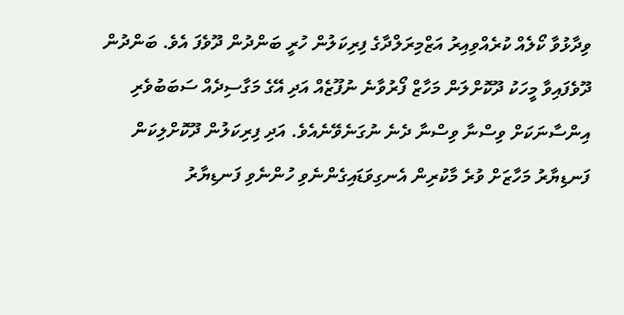ވިދާޅުވާ ކޯލެއް ކުރެއްވިއިރު އަޒްމިރަލްދާގެ ފިރިކަލުން ހުރީ ބަންދުން ދޫވެފަ އެވެ. ބަންދުން ދޫވެފައިވާ މީހަކު ދޫކޮށްލަން މަހާޒް ފޯރުވާނެ ނުފޫޒެއް އަދި އޭގެ މަގާސިދެއް ސަބަބުވެރި އިންސާނަކަށް ވިސްނާ ވިސްނާ ދެނެ ނުގަނެވޭނެއެވެ. އަދި ފިރިކަލުން ދޫކޮށްލިކަން ފަނޑިޔާރު މަހާޒަށް ވުރެ މާކުރިން އެނގިވަޑައިގެންނެވި ހުންނެވި ފަނޑިޔާރު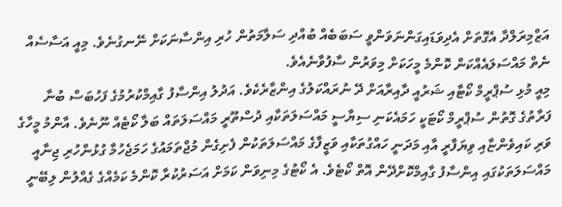އަޒްމިރަލްދާ އެގޮތަށް އެދިވަޑައިގަންނަވަންވީ ސަބަބެއް ބުއްދި ސަލާމަތުން ހުރި އިންސާނަކަށް ނޭނގުނެވެ. މިއީ އަސާސެއް ނެތް މައްސަލައެއްކަން ކޮންމެ މީހަކަށް މިވަރުން ސާފުވާނެއެވެ.
މިއީ މުޅި ސުޕްރީމް ކޯޓާއި ޝަރުއީ ދާއިރާއަށް ދޭ ނުރައްކަލުގެ އިންޒާރެކެވެ. އަދުލު އިންސާފު ގާއިމްކުރުމުގެ ފަހުބަސް ބުނާ ފަރާތުގެ ގޮތުން ސުޕްރީމް ކޯޓަކީ ހަމައެކަނި ސިޔާސީ މައްސަލަތަކާއި ދުސްތޫރީ މައްސަލަތައް ބަލާ ކޯޓެއް ނޫނެވެ. އާންމު މީހާގެ ވަރި ކައިވެންޏާއި ވިޔަފާރީ އާއި މަދަނީ ހައްގުތަކާއި ވަޒީފާގެ މައްސަލަތަކުން ފެށިގެން މުޖްތަމައުގެ ހަމަޖެހުމާ ގުޅުންހުރި ޖިނާއީ މައްސަލަތަކުގައި އިންސާފު ގާއިމްކޮށްދޭން އޮތް ކޯޓެވެ. އެ ކޯޓުގެ މިނިވަން ކަމަށް އަސަރުކުރާ ކޮންމެ ކަމެއްގެ ގެއްލުން ލިބޭނީ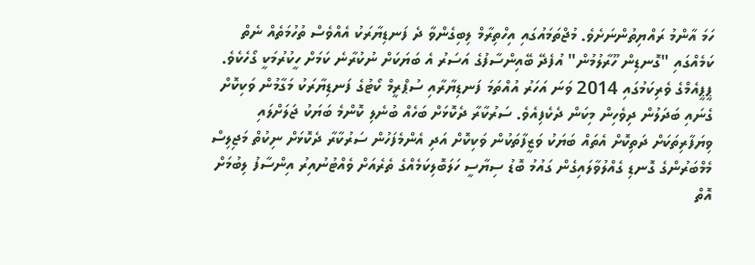ހަމަ އާންމު ރައްޔިތުންނަށެވެ. މުޖްތަމައުގައި އިހްތިރާމް ލިބިގެންވާ ދެ ފަނޑިޔާރަކު އެއްވެސް ތުހުމަތެއް ނެތް ކަމެއްގައި "ގޮނޑިން ހޫރާލުމުން" އުފެދޭ ބޭއިންސާފުގެ އަސަރު އެ ބަޔަކަށް ނުކުރާނެ ކަމަށް ހީކުރުމަކީ ގޯހެކެވެ.
ޕީޕީއެމްގެ ވެރިކަމުގައި 2014 ވަނަ އަހަރު އުއްތަމަ ފަނޑިޔާރާއި ސުޕްރީމް ކޯޓުގެ ފަނޑިޔާރަކު މަގާމުން ވަކިކޮށް ގެނައި ބަދަލުން ދިވެހިން މިކަން ދެކެފިއެވެ. ސަރުކާރާ ދެކޮޅަށް ބަހެއް ބުނެލި ކޮންމެ ބަޔަކު ޖަލަށްލައި ވިޔަފާރިތަކަށް ދަތިކޮށް އެތައް ބަޔަކު ވަޒީފާތަކުން ވަކިކޮށް އަދި އެންމެފަހުން ސަރުކާރާ ދެކޮޅަށް ނިކުތް މަޖިލިސް މެމްބަރުންގެ ގޮނޑި ގެއްލުވާލައިގެން ގައުމު ބޮޑު ސިޔާސީ ހަލަބޮލިކަމެއްގެ ތެރެއަށް ވެއްޓުނުއިރު އިންސާފު ލިބުމަށް އޮތް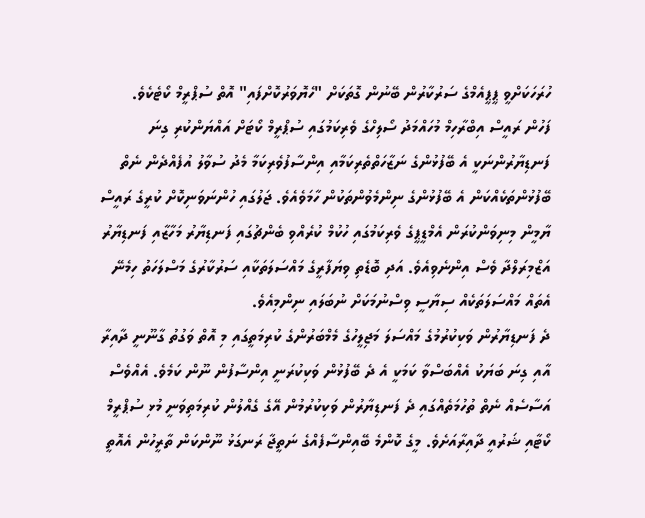ހުރަހަކަށްވީ ޕީޕީއެމްގެ ސަރުކާރުން ބޭނުން ގޮތަކަށް "ހެޔޮވަރުކޮށްފައި" އޮތް ސުޕްރީމް ކޯޓެކެވެ.
ފަހުން ރައީސް އިބްރާހިމް މުހައްމަދު ސޯލިހްގެ ވެރިކަމުގައި ސުޕްރީމް ކޯޓަށް އައްޔަންކުރި ގިނަ ފަނޑިޔާރުންނަކީ އެ ބޭފުޅުންގެ ނަޒާހަތްތެރިކަމާއި އިންސާފުވެރިކަމާ މެދު ސުވާލު އުފެއްދެން ނެތް ބޭފުޅުންތަކެއްކަން އެ ބޭފުޅުންގެ ނިންމެވުންތަކުން ހާމަވެއެވެ. ޖަލުގައި ހުންނަވަނިކޮށް ކުރީގެ ރައީސް ޔާމީން މިނިވަންކުރަން އެމްޑީޕީގެ ވެރިކަމުގައި ހުކުމް ކުރެއްވި ބެންޗުގައި ފަނޑިޔާރު މަހާޒާއި ފަނޑިޔާރު އަޒްމިރަލްދާ ވެސް އިންނެވިއެވެ. އަދި ބޮޑެތި ވިޔަފާރީގެ މައްސަލަތަކާއި ސަރުކާރުގެ މަސްލަހަތު ހިމެނޭ އެތައް މައްސަލަތަކެއް ސިޔާސީ ވިސްނުމަކަށް ނުބަލައި ނިންމިއެވެ.
ދެ ފަނޑިޔާރުން ވަކިކުރުމުގެ މައްސަލަ މަޖިލީހުގެ މެމްބަރުންގެ ކުރިމަތީގައި މި އޮތް ވަގުތު ގާނޫނީ ދާއިރާ އާއި ގިނަ ބަޔަކު އެއްބަސްވާ ކަމަކީ އެ ދެ ބޭފުޅުން ވަކިކުރަނީ އިންސާފުން ނޫން ކަމެވެ. އެއްވެސް އަސާސެއް ނެތް ތުހުމަތެއްގައި ދެ ފަނޑިޔާރުން ވަކިކުރުމުން އޭގެ ގެއްލުން ކުރިމަތިވަނީ މުޅި ސުޕްރީމް ކޯޓާއި ޝަރުއީ ދާއިރާއަށެވެ. މީގެ ކޮންމެ ބޭއިންސާފެއްގެ ނަތީޖާ ރަނގަޅު ނޫންކަން ތާރީހުން އެއޮތީ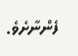ފެންނާށެވެ.